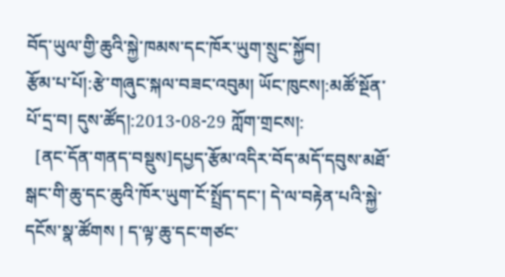བོད་ཡུལ་གྱི་ཆུའི་སྐྱེ་ཁམས་དང་ཁོར་ཡུག་སྲུང་སྐྱོབ།
རྩོམ་པ་པོ།:རྩེ་གཞུང་སྐལ་བཟང་འབུམ། ཡོང་ཁུངས།:མཚོ་སྔོན་པོ་དྲ་བ། དུས་ཚོད།:2013-08-29 ཀློག་གྲངས།:
  [ནང་དོན་གནད་བསྡུས]དཔྱད་རྩོམ་འདིར་བོད་མདོ་དབུས་མཐོ་སྒང་གི་ཆུ་དང་ཆུའི་ཁོར་ཡུག་ངོ་སྤྲོད་དང་། དེ་ལ་བརྟེན་པའི་སྐྱེ་དངོས་སྣ་ཚོགས ། ད་ལྟ་ཆུ་དང་གཙང་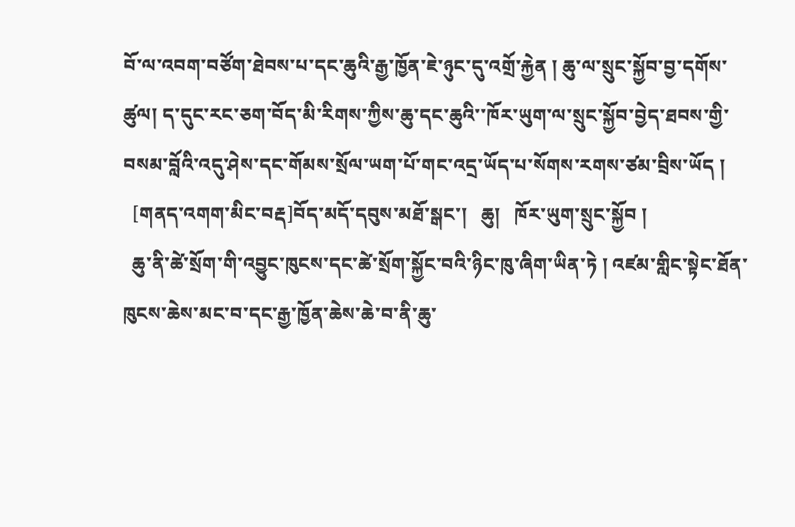བོ་ལ་འབག་བཙོག་ཐེབས་པ་དང་ཆུའི་རྒྱ་ཁྱོན་ཇེ་ཉུང་དུ་འགྲོ་རྐྱེན ། ཆུ་ལ་སྲུང་སྐྱོབ་བྱ་དགོས་ཚུལ། ད་དུང་རང་ཅག་བོད་མི་རིགས་ཀྱིས་ཆུ་དང་ཆུའི་་ཁོར་ཡུག་ལ་སྲུང་སྐྱོབ་བྱེད་ཐབས་གྱི་བསམ་བློའི་འདུ་ཤེས་དང་གོམས་སྲོལ་ཡག་པོ་གང་འདྲ་ཡོད་པ་སོགས་རགས་ཙམ་བྲིས་ཡོད །
  [གནད་འགག་མིང་བརྡ]བོད་མདོ་དབུས་མཐོ་སྒང་།   ཆུ།   ཁོར་ཡུག་སྲུང་སྐྱོབ །
  ཆུ་ནི་ཚེ་སྲོག་གི་འབྱུང་ཁུངས་དང་ཚེ་སྲོག་སྐྱོང་བའི་ཉིང་ཁུ་ཞིག་ཡིན་ཏེ ། འཛམ་གླིང་སྟེང་ཐོན་ཁུངས་ཆེས་མང་བ་དང་རྒྱ་ཁྱོན་ཆེས་ཆེ་བ་ནི་ཆུ་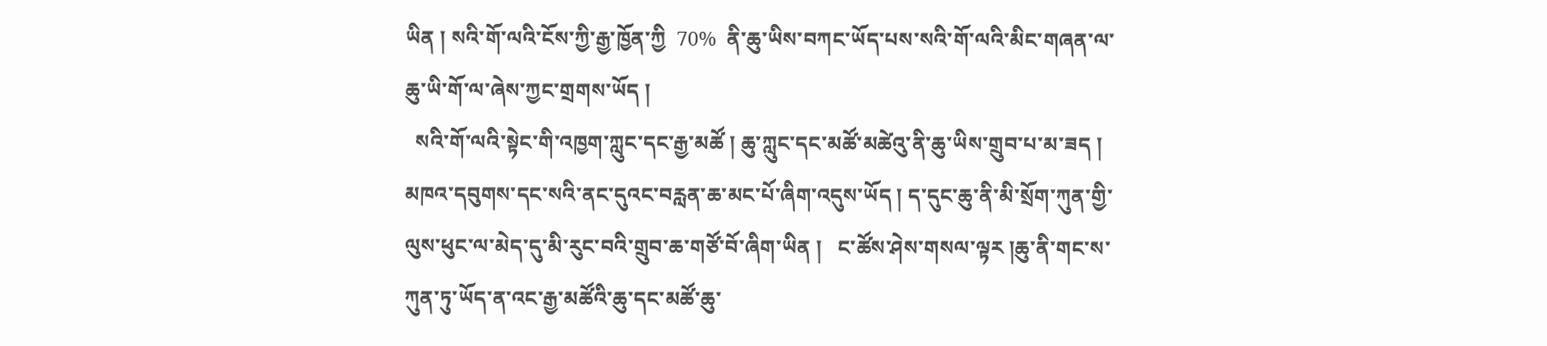ཡིན ། སའི་གོ་ལའི་ངོས་ཀྱི་རྒྱ་ཁྱོན་ཀྱི  70%  ནི་ཆུ་ཡིས་བཀང་ཡོད་པས་སའི་གོ་ལའི་མིང་གཞན་ལ་ཆུ་ཡི་གོ་ལ་ཞེས་ཀྱང་གྲགས་ཡོད །
  སའི་གོ་ལའི་སྟེང་གི་འཁྱག་ཀླུང་དང་རྒྱ་མཚོ ། ཆུ་ཀླུང་དང་མཚོ་མཚེའུ་ནི་ཆུ་ཡིས་གྲུབ་པ་མ་ཟད ། མཁའ་དབུགས་དང་སའི་ནང་དུའང་བརླན་ཆ་མང་པོ་ཞིག་འདུས་ཡོད ། ད་དུང་ཆུ་ནི་མི་སྲོག་ཀུན་གྱི་ལུས་ཕུང་ལ་མེད་དུ་མི་རུང་བའི་གྲུབ་ཆ་གཙོ་བོ་ཞིག་ཡིན །   ང་ཚོས་ཤེས་གསལ་ལྟར །ཆུ་ནི་གང་ས་ཀུན་ཏུ་ཡོད་ན་འང་རྒྱ་མཚོའི་ཆུ་དང་མཚོ་ཆུ་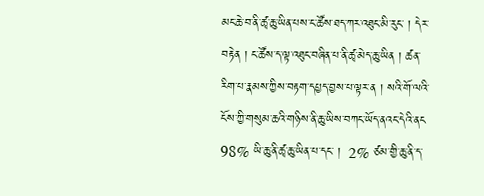མང་ཆེ་བ་ནི་ཚྭ་ཆུ་ཡིན་པས་ང་ཚོས་ཐད་ཀར་འཐུང་མི་རུང་ ། དེར་བརྟེན ། ང་ཚོས་ད་ལྟ་འཐུང་བཞིན་པ་ནི་ཚྭ་མེད་ཆུ་ཡིན ། ཚན་རིག་པ་རྣམས་ཀྱིས་བརྟག་དཔྱད་བྱས་པ་ལྟར་ན ། སའི་གོ་ལའི་ངོས་ཀྱི་གསུམ་ཆའི་གཉིས་ནི་ཆུ་ཡིས་བཀང་ཡོད་ནའང་དེའི་ནང 98% ཡི་ཆུ་ནི་ཚྭ་ཆུ་ཡིན་པ་དང་ །  2% ཙམ་གྱི་ཆུ་ནི་ད་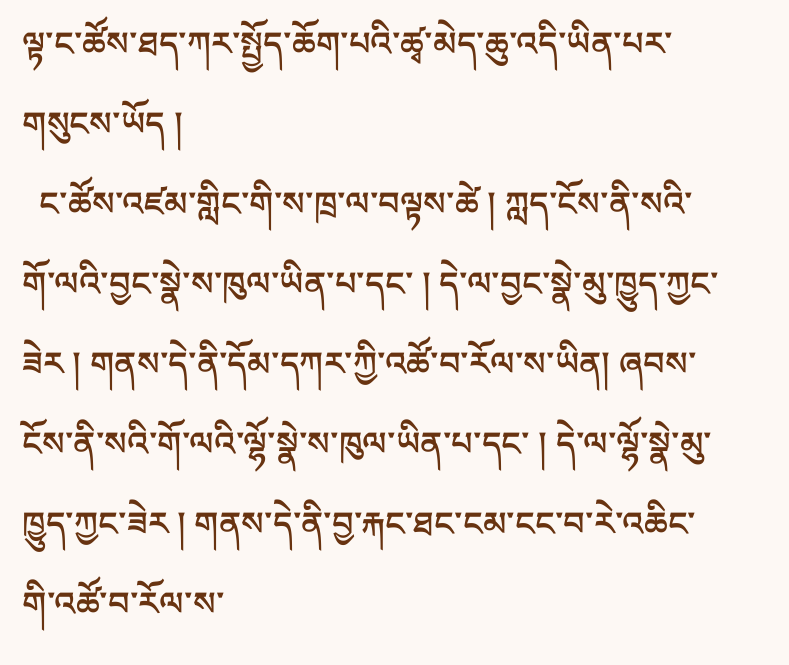ལྟ་ང་ཚོས་ཐད་ཀར་སྤྱོད་ཆོག་པའི་ཚྭ་མེད་ཆུ་འདི་ཡིན་པར་གསུངས་ཡོད །
  ང་ཚོས་འཛམ་གླིང་གི་ས་ཁྲ་ལ་བལྟས་ཚེ ། ཀླད་ངོས་ནི་སའི་གོ་ལའི་བྱང་སྣེ་ས་ཁུལ་ཡིན་པ་དང་ ། དེ་ལ་བྱང་སྣེ་མུ་ཁྱུད་ཀྱང་ཟེར ། གནས་དེ་ནི་དོམ་དཀར་ཀྱི་འཚོ་བ་རོལ་ས་ཡིན། ཞབས་ངོས་ནི་སའི་གོ་ལའི་ལྷོ་སྣེ་ས་ཁུལ་ཡིན་པ་དང་ ། དེ་ལ་ལྷོ་སྣེ་མུ་ཁྱུད་ཀྱང་ཟེར ། གནས་དེ་ནི་བྱ་རྐང་ཐང་ངམ་ངང་བ་རེ་འཆིང་ གི་འཚོ་བ་རོལ་ས་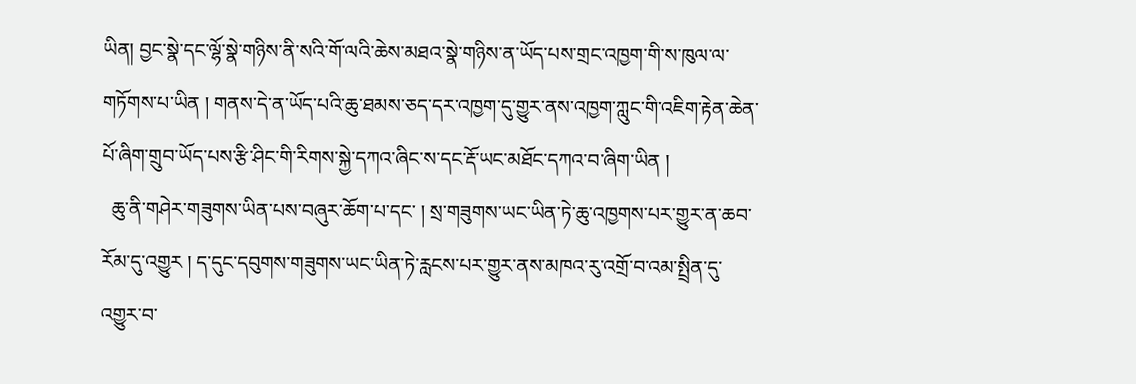ཡིན། བྱང་སྣེ་དང་ལྷོ་སྣེ་གཉིས་ནི་སའི་གོ་ལའི་ཆེས་མཐའ་སྣེ་གཉིས་ན་ཡོད་པས་གྲང་འཁྱག་གི་ས་ཁུལ་ལ་གཏོགས་པ་ཡིན ། གནས་དེ་ན་ཡོད་པའི་ཆུ་ཐམས་ཅད་དར་འཁྱག་དུ་གྱུར་ནས་འཁྱག་ཀླུང་གི་འཇིག་རྟེན་ཆེན་པོ་ཞིག་གྲུབ་ཡོད་པས་རྩི་ཤིང་གི་རིགས་སྐྱེ་དཀའ་ཞིང་ས་དང་རྡོ་ཡང་མཐོང་དཀའ་བ་ཞིག་ཡིན །
  ཆུ་ནི་གཤེར་གཟུགས་ཡིན་པས་བཞུར་ཆོག་པ་དང་ ། སྲ་གཟུགས་ཡང་ཡིན་ཏེ་ཆུ་འཁྱགས་པར་གྱུར་ན་ཆབ་རོམ་དུ་འགྱུར ། ད་དུང་དབུགས་གཟུགས་ཡང་ཡིན་ཏེ་རླངས་པར་གྱུར་ནས་མཁའ་རུ་འགྲོ་བ་འམ་སྤྲིན་དུ་འགྱུར་བ་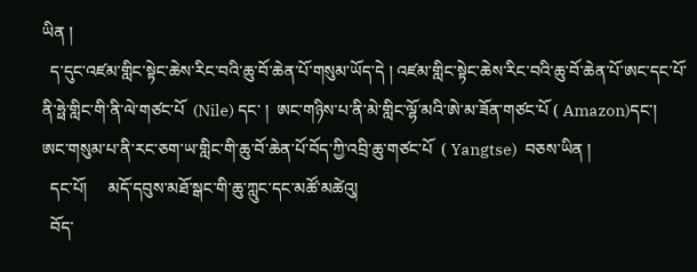ཡིན །
  ད་དུང་འཛམ་གླིང་སྟེང་ཆེས་རིང་བའི་ཆུ་བོ་ཆེན་པོ་གསུམ་ཡོད་དེ ། འཛམ་གླིང་སྟེང་ཆེས་རིང་བའི་ཆུ་བོ་ཆེན་པོ་ཨང་དང་པོ་ནི་ཧྥེ་གླིང་གི་ནི་ལེ་གཙང་པོ  (Nile) དང་ །  ཨང་གཉིས་པ་ནི་མེ་གླིང་ལྷོ་མའི་ཨེ་མ་ཟོན་གཙང་པོ ( Amazon)དང་།  ཨང་གསུམ་པ་ནི་རང་ཅག་ཡ་གླིང་གི་ཆུ་བོ་ཆེན་པོ་བོད་ཀྱི་འབྲི་ཆུ་གཙང་པོ  ( Yangtse)  བཅས་ཡིན །
  དང་པོ།     མདོ་དབུས་མཐོ་སྒང་གི་ཆུ་ཀླུང་དང་མཚོ་མཚེའུ།
  བོད་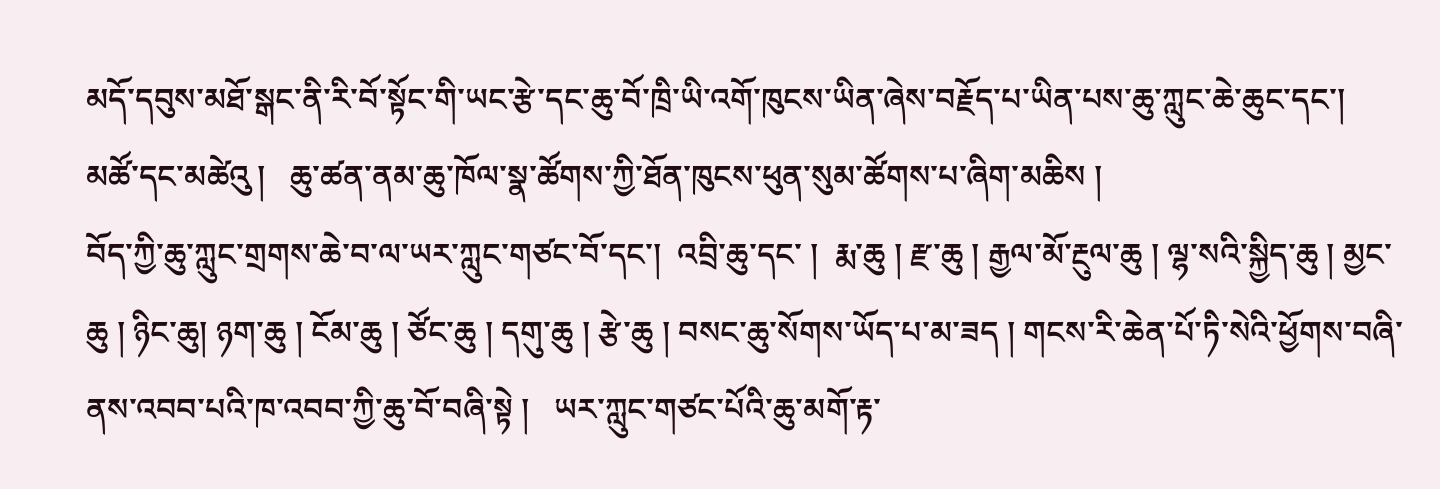མདོ་དབུས་མཐོ་སྒང་ནི་རི་བོ་སྟོང་གི་ཡང་རྩེ་དང་ཆུ་བོ་ཁྲི་ཡི་འགོ་ཁུངས་ཡིན་ཞེས་བརྗོད་པ་ཡིན་པས་ཆུ་ཀླུང་ཆེ་ཆུང་དང་།   མཚོ་དང་མཚེའུ །   ཆུ་ཚན་ནམ་ཆུ་ཁོལ་སྣ་ཚོགས་ཀྱི་ཐོན་ཁུངས་ཕུན་སུམ་ཚོགས་པ་ཞིག་མཆིས །
བོད་ཀྱི་ཆུ་ཀླུང་གྲགས་ཆེ་བ་ལ་ཡར་ཀླུང་གཙང་བོ་དང་།  འབྲི་ཆུ་དང་ །  རྨ་ཆུ ། རྫ་ཆུ ། རྒྱལ་མོ་རྔུལ་ཆུ ། ལྷ་སའི་སྐྱིད་ཆུ ། མྱང་ཆུ ། ཉིང་ཆུ། ཉག་ཆུ ། ངོམ་ཆུ ། ཙོང་ཆུ ། དགུ་ཆུ ། རྩེ་ཆུ ། བསང་ཆུ་སོགས་ཡོད་པ་མ་ཟད ། གངས་རི་ཆེན་པོ་ཏི་སེའི་ཕྱོགས་བཞི་ནས་འབབ་པའི་ཁ་འབབ་ཀྱི་ཆུ་བོ་བཞི་སྟེ །   ཡར་ཀླུང་གཙང་པོའི་ཆུ་མགོ་རྟ་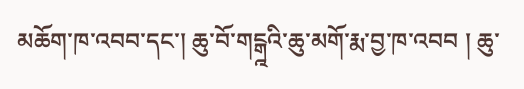མཆོག་ཁ་འབབ་དང་། ཆུ་བོ་གངྒྰའི་ཆུ་མགོ་རྨ་བྱ་ཁ་འབབ ། ཆུ་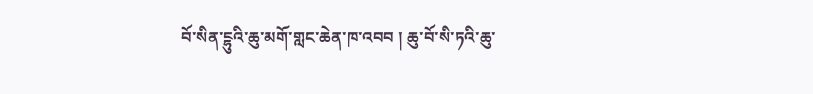བོ་སིན་ངྷུའི་ཆུ་མགོ་གླང་ཆེན་ཁ་འབབ ། ཆུ་བོ་སི་ཏའི་ཆུ་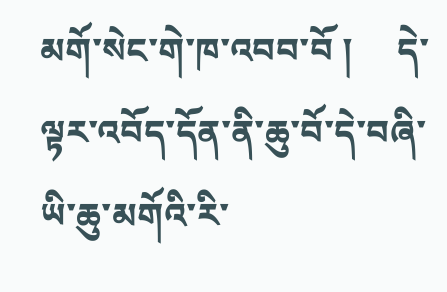མགོ་སེང་གེ་ཁ་འབབ་བོ །     དེ་ལྟར་འབོད་དོན་ནི་ཆུ་བོ་དེ་བཞི་ཡི་ཆུ་མགོའི་རི་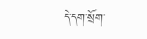དེ་དག་སྲོག་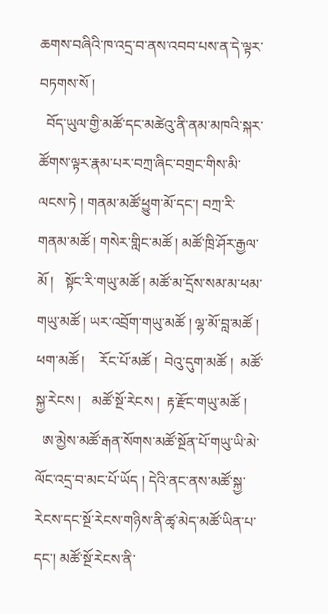ཆགས་བཞིའི་ཁ་འདྲ་བ་ནས་འབབ་པས་ན་དེ་ལྟར་བཏགས་སོ །
  བོད་ཡུལ་གྱི་མཚོ་དང་མཚེའུ་ནི་ནམ་མཁའི་སྐར་ཚོགས་ལྟར་རྣམ་པར་བཀྲ་ཞིང་བགྲང་གིས་མི་ལངས་ཏེ ། གནམ་མཚོ་ཕྱུག་མོ་དང་། བཀྲ་རི་གནམ་མཚོ ། གསེར་གླིང་མཚོ ། མཚོ་ཁྲི་ཤོར་རྒྱལ་མོ །   སྟོང་རི་གཡུ་མཚོ ། མཚོ་མ་དྲོས་སམ་མ་ཕམ་གཡུ་མཚོ ། ཡར་འབྲོག་གཡུ་མཚོ ། ལྷ་མོ་བླ་མཚོ །   ཕག་མཚོ །    རོང་པོ་མཚོ །  བེའུ་དུག་མཚོ །  མཚོ་སྐྱ་རེངས །   མཚོ་སྔོ་རེངས །  རྟ་རྫོང་གཡུ་མཚོ །
  ཨ་མྱེས་མཚོ་རྒན་སོགས་མཚོ་སྔོན་པོ་གཡུ་ཡི་མེ་ལོང་འདྲ་བ་མང་པོ་ཡོད ། དེའི་ནང་ནས་མཚོ་སྐྱ་རེངས་དང་སྔོ་རེངས་གཉིས་ནི་ཚྭ་མེད་མཚོ་ཡིན་པ་དང་། མཚོ་སྔོ་རེངས་ནི་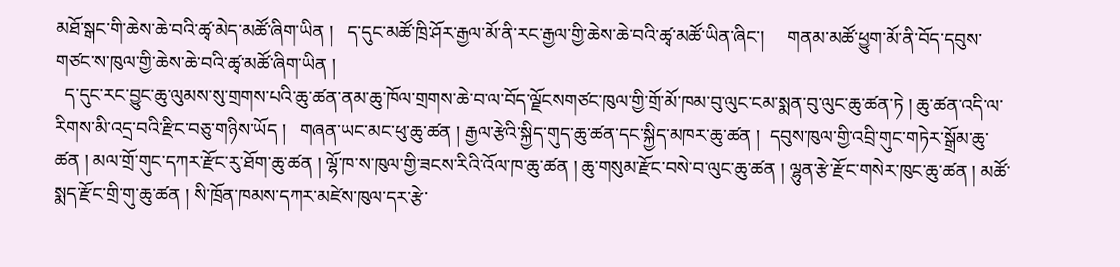མཐོ་སྒང་གི་ཆེས་ཆེ་བའི་ཚྭ་མེད་མཚོ་ཞིག་ཡིན །   ད་དུང་མཚོ་ཁྲི་ཤོར་རྒྱལ་མོ་ནི་རང་རྒྱལ་གྱི་ཆེས་ཆེ་བའི་ཚྭ་མཚོ་ཡིན་ཞིང་།     གནམ་མཚོ་ཕྱུག་མོ་ནི་བོད་དབུས་གཙང་ས་ཁུལ་གྱི་ཆེས་ཆེ་བའི་ཚྭ་མཚོ་ཞིག་ཡིན །
  ད་དུང་རང་བྱུང་ཆུ་ལུམས་སུ་གྲགས་པའི་ཆུ་ཚན་ནམ་ཆུ་ཁོལ་གྲགས་ཆེ་བ་ལ་བོད་ལྗོངསགཙང་ཁུལ་གྱི་གྲོ་མོ་ཁམ་བུ་ལུང་ངམ་སྨན་བུ་ལུང་ཆུ་ཚན་ཏེ ། ཆུ་ཚན་འདི་ལ་རིགས་མི་འདྲ་བའི་རྫིང་བཅུ་གཉིས་ཡོད །   གཞན་ཡང་མང་ཕུ་ཆུ་ཚན ། རྒྱལ་རྩེའི་སྐྱིད་གུད་ཆུ་ཚན་དང་སྐྱིད་མཁར་ཆུ་ཚན །  དབུས་ཁུལ་གྱི་འབྲི་གུང་གཏེར་སྒྲོམ་ཆུ་ཚན ། མལ་གྲོ་གུང་དཀར་རྫོང་རུ་ཐོག་ཆུ་ཚན ། ལྷོ་ཁ་ས་ཁུལ་གྱི་ཟངས་རིའི་འོལ་ཁ་ཆུ་ཚན ། ཆུ་གསུམ་རྫོང་བསེ་བ་ལུང་ཆུ་ཚན ། ལྷུན་རྩེ་རྫོང་གསེར་ཁུང་ཆུ་ཚན ། མཚོ་སྨད་རྫོང་གྲི་གུ་ཆུ་ཚན ། སི་ཁྲོན་ཁམས་དཀར་མཛེས་ཁུལ་དར་རྩེ་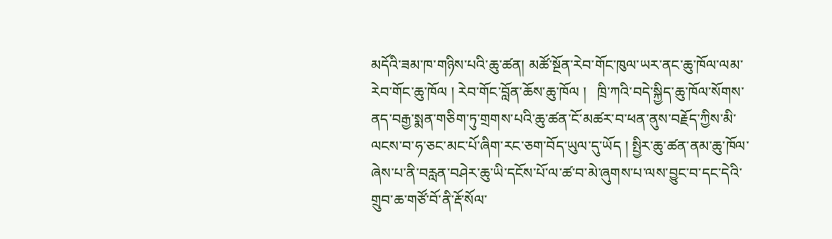མདོའི་ཟམ་ཁ་གཉིས་པའི་ཆུ་ཚན། མཚོ་སྔོན་རེབ་གོང་ཁུལ་ཡར་ནང་ཆུ་ཁོལ་ལམ་རེབ་གོང་ཆུ་ཁོལ ། རེབ་གོང་བློན་ཆོས་ཆུ་ཁོལ །   ཁྲི་ཀའི་བདེ་སྐྱིད་ཆུ་ཁོལ་སོགས་ནད་བརྒྱ་སྨན་གཅིག་ཏུ་གྲགས་པའི་ཆུ་ཚན་ངོ་མཚར་བ་ཕན་ནུས་བརྗོད་ཀྱིས་མི་ལངས་བ་ཧ་ཅང་མང་པོ་ཞིག་རང་ཅག་བོད་ཡུལ་དུ་ཡོད ། སྤྱིར་ཆུ་ཚན་ནམ་ཆུ་ཁོལ་ཞེས་པ་ནི་བརླན་བཤེར་ཆུ་ཡི་དངོས་པོ་ལ་ཚ་བ་མེ་ཞུགས་པ་ལས་བྱུང་བ་དང་དེའི་གྲུབ་ཆ་གཙོ་བོ་ནི་རྡོ་སོལ་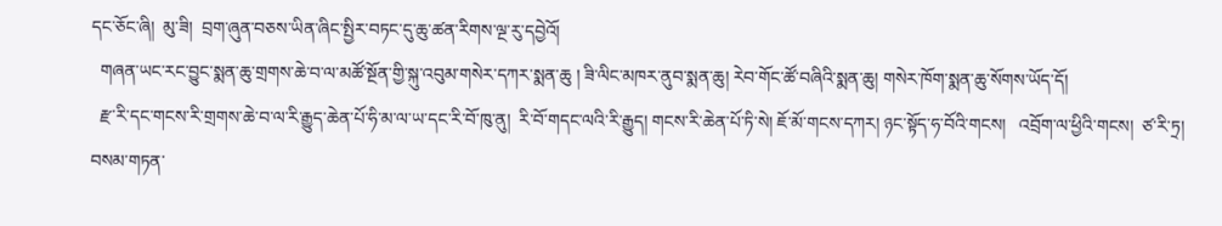དང་ཅོང་ཞི།  མུ་ཟི།  བྲག་ཞུན་བཅས་ཡིན་ཞིང་སྤྱིར་བཏང་དུ་ཆུ་ཚན་རིགས་ལྔ་རུ་དབྱེའོ།
  གཞན་ཡང་རང་བྱུང་སྨན་ཆུ་གྲགས་ཆེ་བ་ལ་མཚོ་སྔོན་གྱི་སྐུ་འབུམ་གསེར་དཀར་སྨན་ཆུ ། ཟི་ལིང་མཁར་ནུབ་སྨན་ཆུ། རེབ་གོང་ཚོ་བཞིའི་སྨན་ཆུ། གསེར་ཁོག་སྨན་ཆུ་སོགས་ཡོད་དོ།
  རྫ་རི་དང་གངས་རི་གྲགས་ཆེ་བ་ལ་རི་རྒྱུད་ཆེན་པོ་ཧི་མ་ལ་ཡ་དང་རི་བོ་ཁུ་ནུ།  རི་བོ་གདང་ལའི་རི་རྒྱུད། གངས་རི་ཆེན་པོ་ཏི་སེ། ཇོ་མོ་གངས་དཀར། ཉང་སྟོད་ཧ་བོའི་གངས།   འབྲོག་ལ་ཕྱིའི་གངས།  ཙ་རི་ཏྲ།  བསམ་གཏན་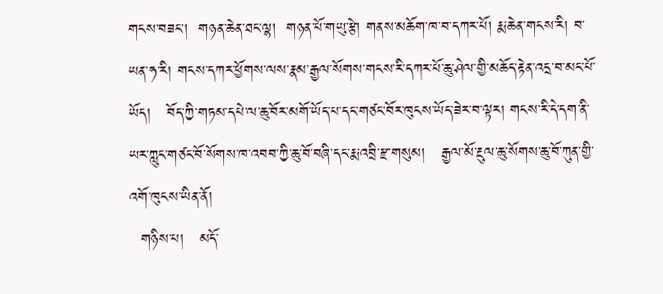གངས་བཟང་།  གཉན་ཆེན་ཐང་ལྷ།  གཉན་པོ་གཡུ་རྩེ། གནས་མཆོག་ཁ་བ་དཀར་པོ། རྨ་ཆེན་གངས་རི། བ་ཡན་ཧ་རི། གངས་དཀར་ཕྱོགས་ལས་རྣམ་རྒྱལ་སོགས་གངས་རི་དཀར་པོ་ཆུ་ཤེལ་གྱི་མཆོད་རྟེན་འདྲ་བ་མང་པོ་ཡོད།   བོད་ཀྱི་གཏམ་དཔེ་ལ་ཆུ་བོར་མགོ་ཡོད་པ་དང་གཙང་བོར་ཁུངས་ཡོད་ཟེར་བ་ལྟར། གངས་རི་དེ་དག་ནི་ཡར་ཀླུང་གཙང་བོ་སོགས་ཁ་འབབ་ཀྱི་ཆུ་བོ་བཞི་དང་རྨ་འབྲི་རྫ་གསུམ།   རྒྱལ་མོ་རྔུལ་ཆུ་སོགས་ཆུ་བོ་ཀུན་གྱི་འགོ་ཁུངས་ཡིན་ནོ།
  གཉིས་པ།   མདོ་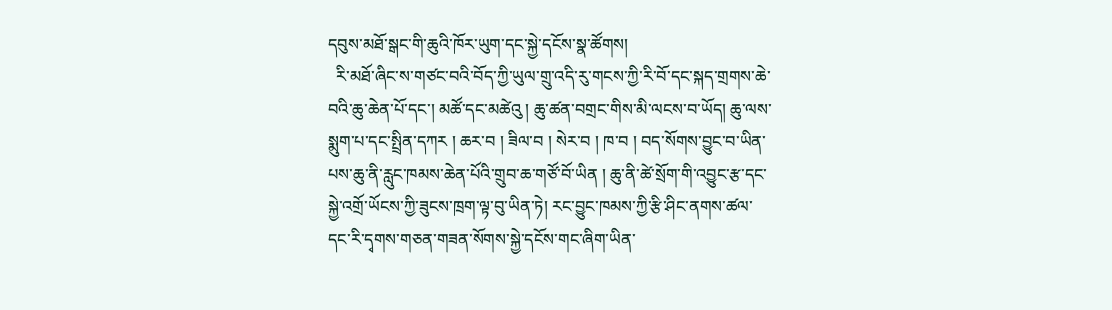དབུས་མཐོ་སྒང་གི་ཆུའི་ཁོར་ཡུག་དང་སྐྱེ་དངོས་སྣ་ཚོགས།
  རི་མཐོ་ཞིང་ས་གཙང་བའི་བོད་ཀྱི་ཡུལ་གྲུ་འདི་རུ་གངས་ཀྱི་རི་བོ་དང་སྐད་གྲགས་ཆེ་བའི་ཆུ་ཆེན་པོ་དང་། མཚོ་དང་མཚེའུ ། ཆུ་ཚན་བགྲང་གིས་མི་ལངས་བ་ཡོད། ཆུ་ལས་སྨུག་པ་དང་སྤྲིན་དཀར ། ཆར་བ ། ཟིལ་བ ། སེར་བ ། ཁ་བ ། བད་སོགས་བྱུང་བ་ཡིན་པས་ཆུ་ནི་རླུང་ཁམས་ཆེན་པོའི་གྲུབ་ཆ་གཙོ་བོ་ཡིན ། ཆུ་ནི་ཚེ་སྲོག་གི་འབྱུང་རྩ་དང་སྐྱེ་འགྲོ་ཡོངས་ཀྱི་ཟུངས་ཁྲག་ལྟ་བུ་ཡིན་ཏེ། རང་བྱུང་ཁམས་ཀྱི་རྩི་ཤིང་ནགས་ཚལ་དང་རི་དྭགས་གཅན་གཟན་སོགས་སྐྱེ་དངོས་གང་ཞིག་ཡིན་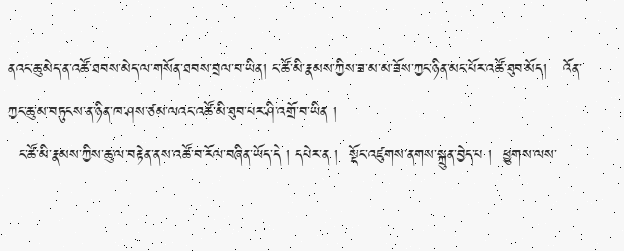ནའང་ཆུ་མེད་ན་འཚོ་ཐབས་མེད་ལ་གསོན་ཐབས་བྲལ་བ་ཡིན། ང་ཚོ་མི་རྣམས་ཀྱིས་ཟ་མ་མ་ཟོས་ཀྱང་ཉིན་མང་པོར་འཚོ་ཐུབ་མོད།   འོན་ཀྱང་ཆུ་མ་བཏུངས་ན་ཉིན་ཁ་ཤས་ཙམ་ལའང་འཚོ་མི་ཐུབ་པར་ཤི་འགྲོ་བ་ཡིན །
  ང་ཚོ་མི་རྣམས་ཀྱིས་ཆུ་ལ་བརྟེན་ནས་འཚོ་བ་རོལ་བཞིན་ཡོད་དེ ། དཔེར་ན །  སྡོང་འཛུགས་ནགས་སྐྲུན་བྱེད་པ །  ཕྱུགས་ལས་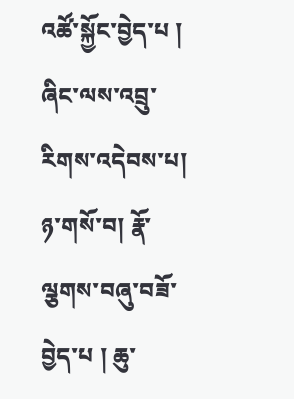འཚོ་སྐྱོང་བྱེད་པ །  ཞིང་ལས་འབྲུ་རིགས་འདེབས་པ།  ཉ་གསོ་བ། རྣོ་ལྕགས་བཞུ་བཟོ་བྱེད་པ ། ཆུ་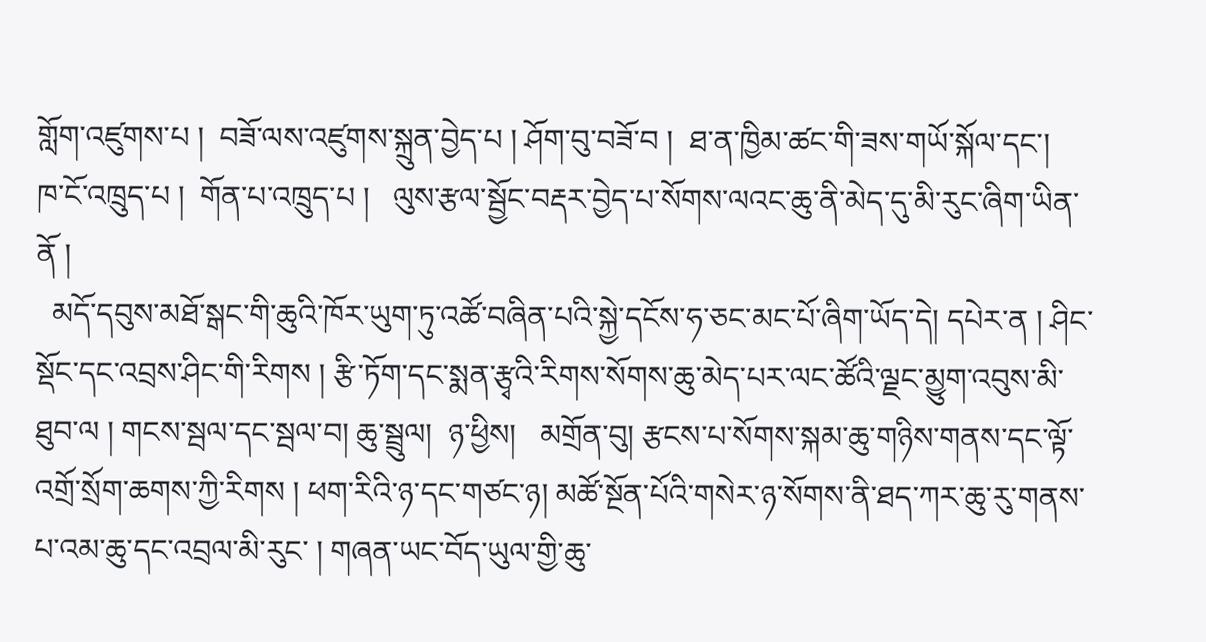གློག་འཛུགས་པ །  བཟོ་ལས་འཛུགས་སྐྲུན་བྱེད་པ ། ཤོག་བུ་བཟོ་བ །  ཐ་ན་ཁྱིམ་ཚང་གི་ཟས་གཡོ་སྐོལ་དང་།   ཁ་ངོ་འཁྲུད་པ །  གོན་པ་འཁྲུད་པ །   ལུས་རྩལ་སྦྱོང་བརྡར་བྱེད་པ་སོགས་ལའང་ཆུ་ནི་མེད་དུ་མི་རུང་ཞིག་ཡིན་ནོ །
  མདོ་དབུས་མཐོ་སྒང་གི་ཆུའི་ཁོར་ཡུག་ཏུ་འཚོ་བཞིན་པའི་སྐྱེ་དངོས་ཧ་ཅང་མང་པོ་ཞིག་ཡོད་དེ། དཔེར་ན ། ཤིང་སྡོང་དང་འབྲས་ཤིང་གི་རིགས ། རྩི་ཏོག་དང་སྨན་རྩྭའི་རིགས་སོགས་ཆུ་མེད་པར་ལང་ཚོའི་ལྗང་མྱུག་འབུས་མི་ཐུབ་ལ ། གངས་སྦལ་དང་སྦལ་བ། ཆུ་སྦྲུལ།  ཉ་ཕྱིས།   མགྲོན་བུ། རྩངས་པ་སོགས་སྐམ་ཆུ་གཉིས་གནས་དང་ལྟོ་འགྲོ་སྲོག་ཆགས་ཀྱི་རིགས ། ཕག་རིའི་ཉ་དང་གཙང་ཉ། མཚོ་སྔོན་པོའི་གསེར་ཉ་སོགས་ནི་ཐད་ཀར་ཆུ་རུ་གནས་པ་འམ་ཆུ་དང་འབྲལ་མི་རུང་ ། གཞན་ཡང་བོད་ཡུལ་གྱི་ཆུ་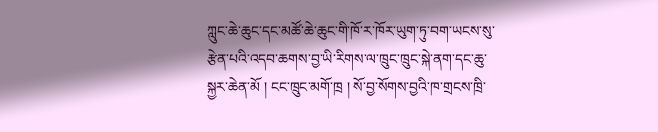ཀླུང་ཆེ་ཆུང་དང་མཚོ་ཆེ་ཆུང་གི་ཁོ་ར་ཁོར་ཡུག་ཏུ་བག་ཡངས་སུ་རྩེན་པའི་འདབ་ཆགས་བྱ་ཡི་རིགས་ལ་ཁྲུང་ཁྲུང་སྐེ་ནག་དང་ཆུ་སྐྱར་ཆེན་མོ ། ངང་ཁྲུང་མགོ་ཁྲ ། སོ་བྱ་སོགས་བྱའི་ཁ་གྲངས་ཁྲི་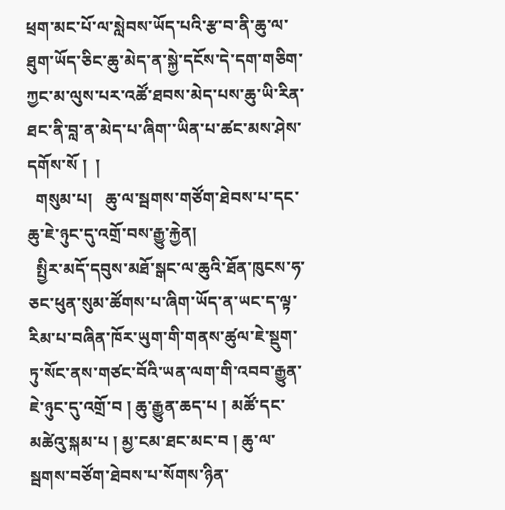ཕྲག་མང་པོ་ལ་སླེབས་ཡོད་པའི་རྩ་བ་ནི་ཆུ་ལ་ཐུག་ཡོད་ཅིང་ཆུ་མེད་ན་སྐྱེ་དངོས་དེ་དག་གཅིག་ཀྱང་མ་ལུས་པར་འཚོ་ཐབས་མེད་པས་ཆུ་ཡི་རིན་ཐང་ནི་བླ་ན་མེད་པ་ཞིག་་ཡིན་པ་ཚང་མས་ཤེས་དགོས་སོ །  །
  གསུམ་པ།   ཆུ་ལ་སྦགས་གཙོག་ཐེབས་པ་དང་ཆུ་ཇེ་ཉུང་དུ་འགྲོ་བས་རྒྱུ་རྐྱེན།
  སྤྱིར་མདོ་དབུས་མཐོ་སྒང་ལ་ཆུའི་ཐོན་ཁུངས་ཧ་ཅང་ཕུན་སུམ་ཚོགས་པ་ཞིག་ཡོད་ན་ཡང་ད་ལྟ་རིམ་པ་བཞིན་ཁོར་ཡུག་གི་གནས་ཚུལ་ཇེ་སྡུག་ཏུ་སོང་ནས་གཙང་བོའི་ཡན་ལག་གི་འབབ་རྒྱུན་ཇེ་ཉུང་དུ་འགྲོ་བ ། ཆུ་རྒྱུན་ཆད་པ ། མཚོ་དང་མཚེའུ་སྐམ་པ ། མྱ་ངམ་ཐང་མང་བ ། ཆུ་ལ་སྦགས་བཙོག་ཐེབས་པ་སོགས་ཉིན་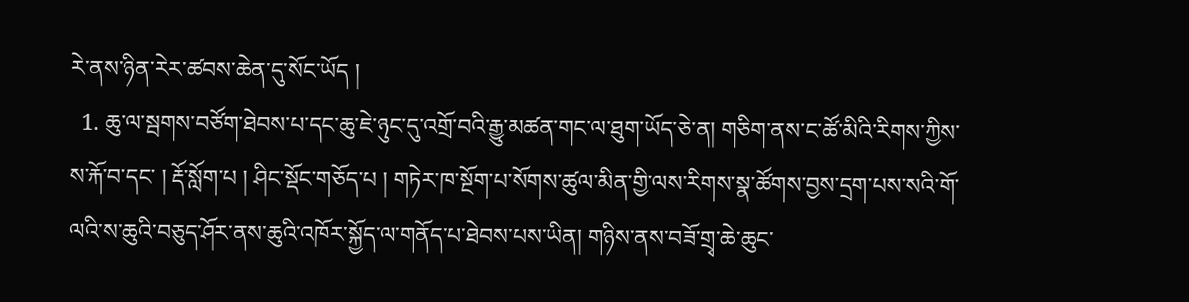རེ་ནས་ཉིན་རེར་ཚབས་ཆེན་དུ་སོང་ཡོད །
  1. ཆུ་ལ་སྦགས་བཙོག་ཐེབས་པ་དང་ཆུ་ཇེ་ཉུང་དུ་འགྲོ་བའི་རྒྱུ་མཚན་གང་ལ་ཐུག་ཡོད་ཅེ་ན། གཅིག་ནས་ང་ཚོ་མིའི་རིགས་ཀྱིས་ས་རྐོ་བ་དང་ ། རྡོ་སློག་པ ། ཤིང་སྡོང་གཅོད་པ ། གཏེར་ཁ་སྔོག་པ་སོགས་ཚུལ་མིན་གྱི་ལས་རིགས་སྣ་ཚོགས་བྱས་དྲག་པས་སའི་གོ་ལའི་ས་ཆུའི་བཅུད་ཤོར་ནས་ཆུའི་འཁོར་སྐྱོད་ལ་གནོད་པ་ཐེབས་པས་ཡིན། གཉིས་ནས་བཟོ་གྲྭ་ཆེ་ཆུང་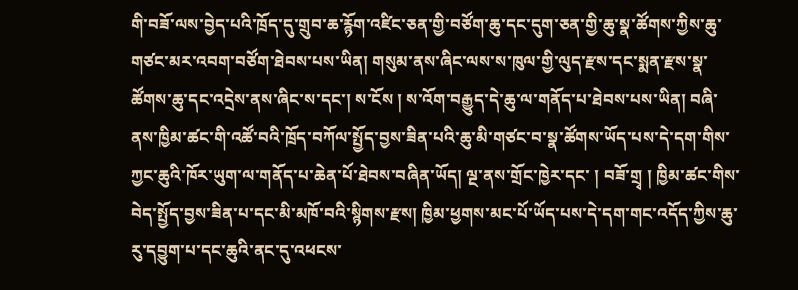གི་བཟོ་ལས་བྱེད་པའི་ཁྲོད་དུ་གྲུབ་ཆ་རྙོག་འཛིང་ཅན་གྱི་བཙོག་ཆུ་དང་དུག་ཅན་གྱི་ཆུ་སྣ་ཚོགས་ཀྱིས་ཆུ་གཙང་མར་འབག་བཙོག་ཐེབས་པས་ཡིན། གསུམ་ནས་ཞིང་ལས་ས་ཁུལ་གྱི་ལུད་རྫས་དང་སྨན་རྫས་སྣ་ཚོགས་ཆུ་དང་འདྲེས་ནས་ཞིང་ས་དང་། ས་ངོས ། ས་འོག་བརྒྱུད་དེ་ཆུ་ལ་གནོད་པ་ཐེབས་པས་ཡིན། བཞི་ནས་ཁྱིམ་ཚང་གི་འཚོ་བའི་ཁྲོད་བཀོལ་སྤྱོད་བྱས་ཟིན་པའི་ཆུ་མི་གཙང་བ་སྣ་ཚོགས་ཡོད་པས་དེ་དག་གིས་ཀྱང་ཆུའི་ཁོར་ཡུག་ལ་གནོད་པ་ཆེན་པོ་ཐེབས་བཞིན་ཡོད། ལྔ་ནས་གྲོང་ཁྱེར་དང་ ། བཟོ་གྲྭ ། ཁྱིམ་ཚང་གིས་བེད་སྤྱོད་བྱས་ཟིན་པ་དང་མི་མཁོ་བའི་སྙིགས་རྫས། ཁྱིམ་ཕྱགས་མང་པོ་ཡོད་པས་དེ་དག་གང་འདོད་ཀྱིས་ཆུ་རུ་དབྱུག་པ་དང་ཆུའི་ནང་དུ་འཕངས་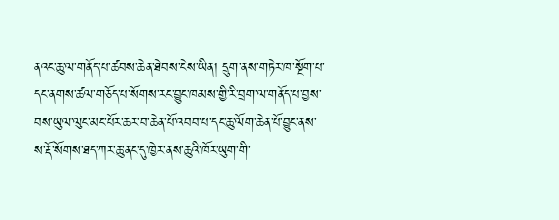ནའང་ཆུ་ལ་གནོད་པ་ཚབས་ཆེན་ཐེབས་ངེས་ཡིན། དྲུག་ནས་གཏེར་ཁ་སྔོག་པ་དང་ནགས་ཚལ་གཅོད་པ་སོགས་རང་བྱུང་ཁམས་གྱི་རི་བྲག་ལ་གནོད་པ་བྱས་བས་ཡུལ་ལུང་མང་པོར་ཆར་བ་ཆེན་པོ་འབབ་པ་དང་ཆུ་ལོག་ཆེན་པོ་བྱུང་ནས་ས་རྡོ་སོགས་ཐད་ཀར་ཆུ་ནང་དུ་ཁྱེར་ནས་ཆུའི་ཁོར་ཡུག་གི་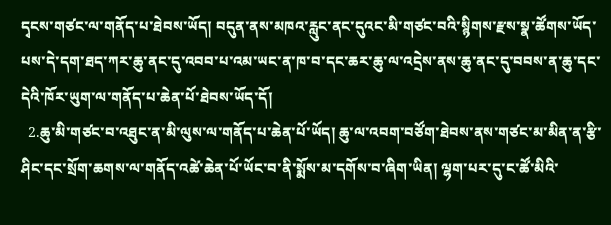དྭངས་གཙང་ལ་གནོད་པ་ཐེབས་ཡོད། བདུན་ནས་མཁའ་རླུང་ནང་དུའང་མི་གཙང་བའི་སྙིགས་རྫས་སྣ་ཚོགས་ཡོད་པས་དེ་དག་ཐད་ཀར་ཆུ་ནང་དུ་འབབ་པ་འམ་ཡང་ན་ཁ་བ་དང་ཆར་ཆུ་ལ་འདྲེས་ནས་ཆུ་ནང་དུ་བབས་ན་ཆུ་དང་དེའི་ཁོར་ཡུག་ལ་གནོད་པ་ཆེན་པོ་ཐེབས་ཡོད་དོ།
  2.ཆུ་མི་གཙང་བ་འཐུང་ན་མི་ལུས་ལ་གནོད་པ་ཆེན་པོ་ཡོད། ཆུ་ལ་འབག་བཙོག་ཐེབས་ནས་གཙང་མ་མིན་ན་རྩི་ཤིང་དང་སྲོག་ཆགས་ལ་གནོད་འཚེ་ཆེན་པོ་ཡོང་བ་ནི་སྨོས་མ་དགོས་བ་ཞིག་ཡིན། ལྷག་པར་དུ་ང་ཚོ་མིའི་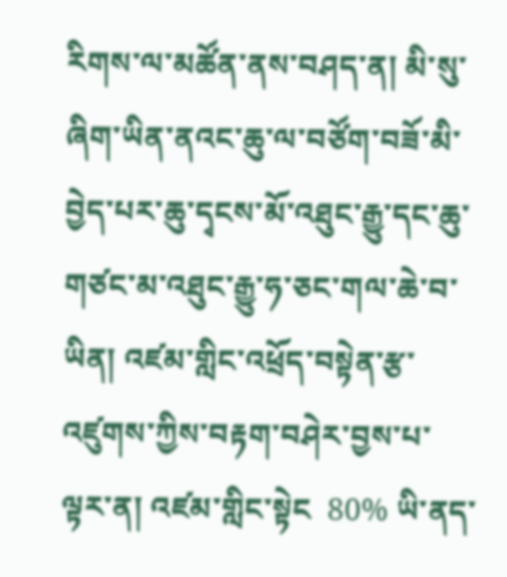རིགས་ལ་མཚོན་ནས་བཤད་ན། མི་སུ་ཞིག་ཡིན་ནའང་ཆུ་ལ་བཙོག་བཟོ་མི་བྱེད་པར་ཆུ་དྭངས་མོ་འཐུང་རྒྱུ་དང་ཆུ་གཙང་མ་འཐུང་རྒྱུ་ཧ་ཅང་གལ་ཆེ་བ་ཡིན། འཛམ་གླིང་འཕྲོད་བསྟེན་རྩ་འཛུགས་ཀྱིས་བརྟག་བཤེར་བྱས་པ་ལྟར་ན། འཛམ་གླིང་སྟེང  80% ཡི་ནད་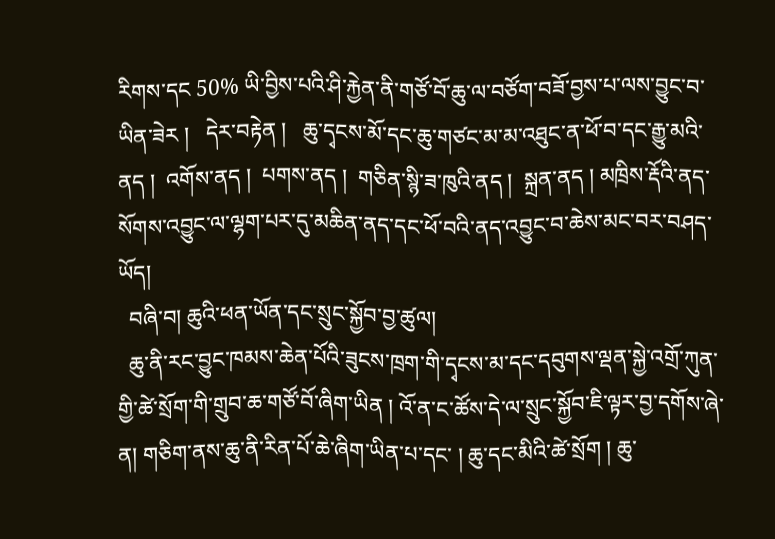རིགས་དང 50% ཡི་བྱིས་པའི་ཤི་རྐྱེན་ནི་གཙོ་བོ་ཆུ་ལ་བཙོག་བཟོ་བྱས་པ་ལས་བྱུང་བ་ཡིན་ཟེར །   དེར་བརྟེན །   ཆུ་དྭངས་མོ་དང་ཆུ་གཙང་མ་མ་འཐུང་ན་ཕོ་བ་དང་རྒྱུ་མའི་ནད །  འགོས་ནད །  པགས་ནད །  གཅིན་སྙི་ཟ་ཁུའི་ནད །  སྐྲན་ནད ། མཁྲིས་རྡོའི་ནད་སོགས་འབྱུང་ལ་ལྷག་པར་དུ་མཆིན་ནད་དང་ཕོ་བའི་ནད་འབྱུང་བ་ཆེས་མང་བར་བཤད་ཡོད།
  བཞི་བ། ཆུའི་ཕན་ཡོན་དང་སྲུང་སྐྱོབ་བྱ་ཚུལ།
  ཆུ་ནི་རང་བྱུང་ཁམས་ཆེན་པོའི་ཟུངས་ཁྲག་གི་དྭངས་མ་དང་དབུགས་ལྡན་སྐྱེ་འགྲོ་ཀུན་གྱི་ཚེ་སྲོག་གི་གྲུབ་ཆ་གཙོ་བོ་ཞིག་ཡིན ། འོ་ན་ང་ཚོས་དེ་ལ་སྲུང་སྐྱོབ་ཇི་ལྟར་བྱ་དགོས་ཞེ་ན། གཅིག་ནས་ཆུ་ནི་རིན་པོ་ཆེ་ཞིག་ཡིན་པ་དང་ ། ཆུ་དང་མིའི་ཚེ་སྲོག ། ཆུ་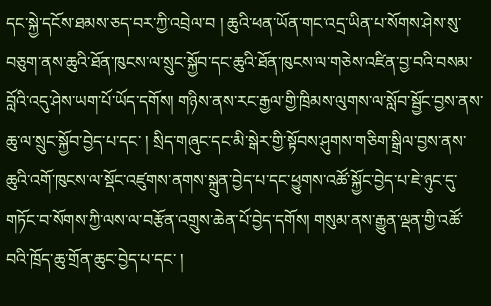དང་སྐྱེ་དངོས་ཐམས་ཅད་བར་ཀྱི་འབྲེལ་བ ། ཆུའི་ཕན་ཡོན་གང་འདྲ་ཡིན་པ་སོགས་ཤེས་སུ་བཅུག་ནས་ཆུའི་ཐོན་ཁུངས་ལ་སྲུང་སྐྱོབ་དང་ཆུའི་ཐོན་ཁུངས་ལ་གཅེས་འཛིན་བྱ་བའི་བསམ་བློའི་འདུ་ཤེས་ཡག་པོ་ཡོད་དགོས། གཉིས་ནས་རང་རྒྱལ་གྱི་ཁྲིམས་ལུགས་ལ་སློབ་སྦྱོང་བྱས་ནས་ཆུ་ལ་སྲུང་སྐྱོབ་བྱེད་པ་དང་ ། སྲིད་གཞུང་དང་མི་སྒེར་གྱི་སྟོབས་ཤུགས་གཅིག་སྒྲིལ་བྱས་ནས་ཆུའི་འགོ་ཁུངས་ལ་སྡོང་འཛུགས་ནགས་སྐྲུན་བྱེད་པ་དང་ཕྱུགས་འཚོ་སྐྱོང་བྱེད་པ་ཇེ་ཉུང་དུ་གཏོང་བ་སོགས་ཀྱི་ལས་ལ་བརྩོན་འགྲུས་ཆེན་པོ་བྱེད་དགོས། གསུམ་ནས་རྒྱུན་ལྡན་གྱི་འཚོ་བའི་ཁྲོད་ཆུ་གྲོན་ཆུང་བྱེད་པ་དང་ །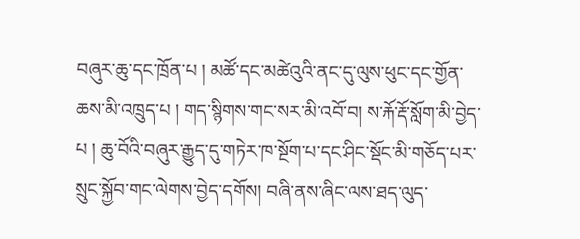བཞུར་ཆུ་དང་ཁྲོན་པ ། མཚོ་དང་མཚེའུའི་ནང་དུ་ལུས་ཕུང་དང་གྱོན་ཆས་མི་འཁྲུད་པ ། གད་སྙིགས་གང་སར་མི་འབོ་བ། ས་རྐོ་རྡོ་སློག་མི་བྱེད་པ ། ཆུ་བོའི་བཞུར་རྒྱུད་དུ་གཏེར་ཁ་སྔོག་པ་དང་ཤིང་སྡོང་མི་གཅོད་པར་སྲུང་སྐྱོབ་གང་ལེགས་བྱེད་དགོས། བཞི་ནས་ཞིང་ལས་ཐད་ལུད་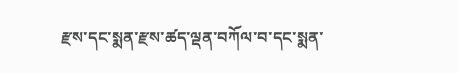རྫས་དང་སྨན་རྫས་ཚད་ལྡན་བཀོལ་བ་དང་སྨན་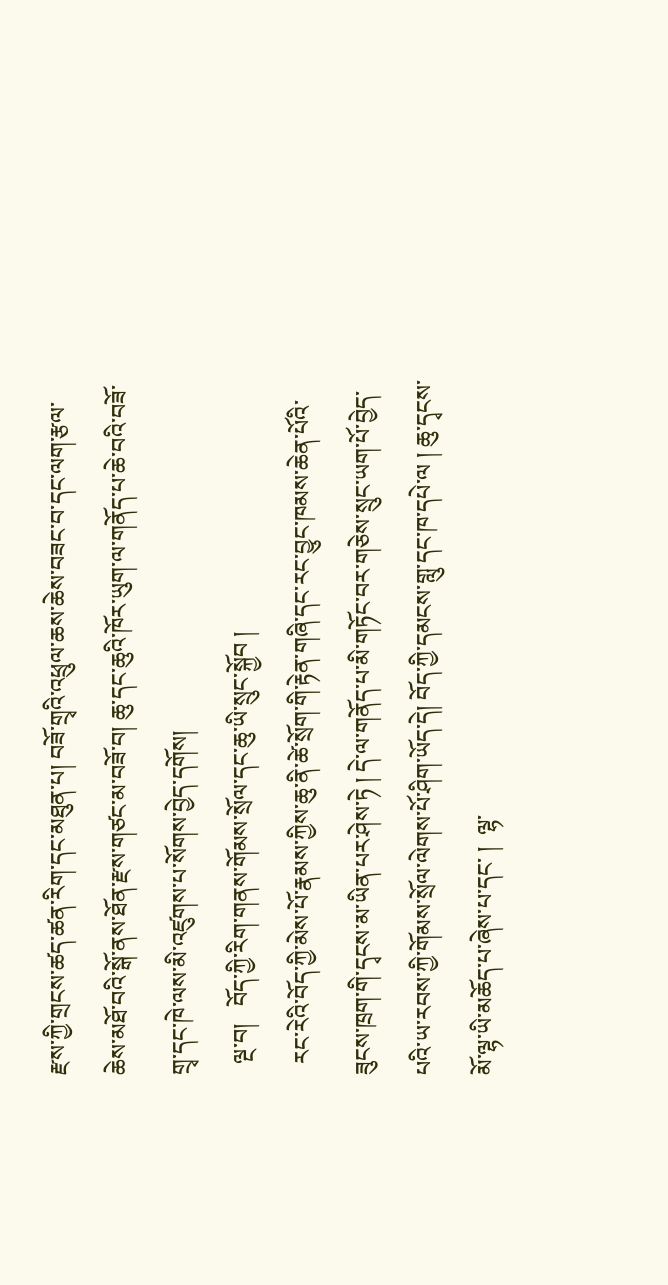རྫས་ཀྱི་གྲངས་ཚད་ཚན་རིག་དང་མཐུན་པ། བཟོ་གྲྭའི་འཕྲུལ་ཆས་ཆེས་བཟང་བ་དང་ལག་རྩལ་ཆེས་མཐོ་བའི་སྒོ་ནས་ཐོན་རྫས་གཙང་མ་བཟོ་བ། ཆུ་དང་ཆུའི་ཁོར་ཡུག་ལ་གནོད་པ་ཆེ་བའི་བཟོ་གྲྭ་དང་ཁེ་ལས་མི་འཛུགས་པ་སོགས་བྱེད་དགོས།
  ལྔ་བ།   བོད་ཀྱི་རིག་གནས་གོམས་སྲོལ་དང་ཆུ་ཡི་སྲུང་སྐྱོབ །
  རང་རེའི་བོད་ཀྱི་མེས་པོ་རྣམས་ཀྱིས་ཆུ་ནི་ཚེ་སྲོག་གི་རྟེན་གཞི་དང་རང་བྱུང་ཁམས་ཆེན་པོའི་ ཟུངས་ཁྲག་གི་དྭངས་མ་ཡིན་པར་ཤེས་ཏེ ། དེ་ལ་གནོད་པ་མི་གཏོང་བར་གཅེས་སྲུང་ཡག་པོ་བྱེད་པའི་ཡ་རབས་ཀྱི་གོམས་སྲོལ་ལེགས་པོ་ཤིག་ཡོད་དེ། བོད་ཀྱི་དམངས་གླུ་དང་ཁ་དཔེ་ལ ། ཆུ་དྭངས་མོ་ལྷ་ཡི་མཆོད་པ་ཞེས་པ་དང་ །  ལྷ་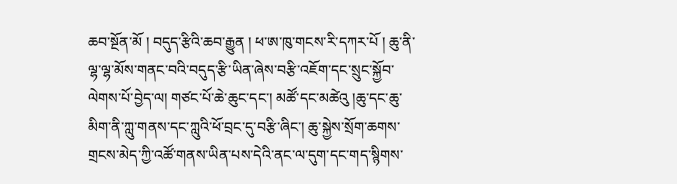ཆབ་སྔོན་མོ ། བདུད་རྩིའི་ཆབ་རྒྱུན ། ཕ་ཨ་ཁུ་གངས་རི་དཀར་པོ ། ཆུ་ནི་ལྷ་ལྷ་མོས་གནང་བའི་བདུད་རྩི་ཡིན་ཞེས་བརྩི་འཇོག་དང་སྲུང་སྐྱོབ་ལེགས་པོ་བྱེད་ལ། གཙང་པོ་ཆེ་ཆུང་དང་། མཚོ་དང་མཚེའུ །ཆུ་དང་ཆུ་མིག་ནི་ཀླུ་གནས་དང་ཀླུའི་ཕོ་བྲང་དུ་བརྩི་ཞིང་། ཆུ་སྐྱེས་སྲོག་ཆགས་གྲངས་མེད་ཀྱི་འཚོ་གནས་ཡིན་པས་དེའི་ནང་ལ་དུག་དང་གད་སྙིགས་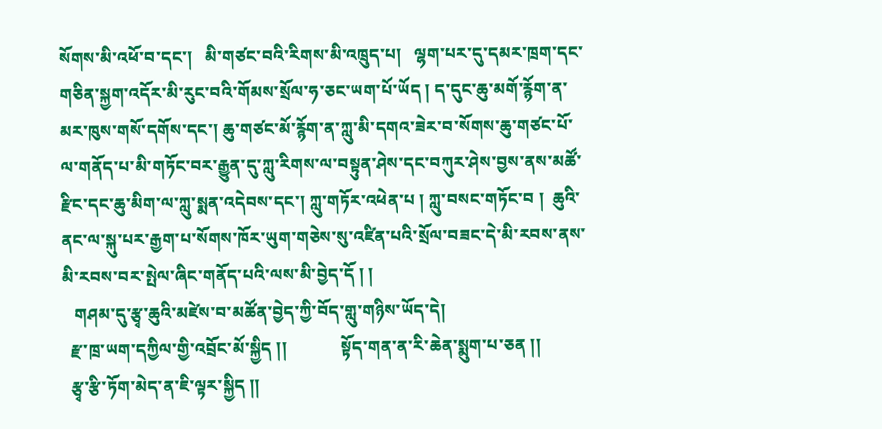སོགས་མི་འཕོ་བ་དང་།   མི་གཙང་བའི་རིགས་མི་འཁྲུད་པ།   ལྷག་པར་དུ་དམར་ཁྲག་དང་གཅིན་སྐྱག་འདོར་མི་རུང་བའི་གོམས་སྲོལ་ཧ་ཅང་ཡག་པོ་ཡོད ། ད་དུང་ཆུ་མགོ་རྙོག་ན་མར་ཁུས་གསོ་དགོས་དང་། ཆུ་གཙང་མོ་རྙོག་ན་ཀླུ་མི་དགའ་ཟེར་བ་སོགས་ཆུ་གཙང་པོ་ལ་གནོད་པ་མི་གཏོང་བར་རྒྱུན་དུ་ཀླུ་རིགས་ལ་བསྟུན་ཤེས་དང་བཀུར་ཤེས་བྱས་ནས་མཚོ་རྫིང་དང་ཆུ་མིག་ལ་ཀླུ་སྨན་འདེབས་དང་། ཀླུ་གཏོར་འཕེན་པ ། ཀླུ་བསང་གཏོང་བ །  ཆུའི་ནང་ལ་སྐུ་པར་རྒྱག་པ་སོགས་ཁོར་ཡུག་གཅེས་སུ་འཛིན་པའི་སྲོལ་བཟང་དེ་མི་རབས་ནས་མི་རབས་བར་སྤེལ་ཞིང་གནོད་པའི་ལས་མི་བྱེད་དོ ། །
   གཤམ་དུ་རྩྭ་ཆུའི་མཛེས་བ་མཚོན་བྱེད་ཀྱི་བོད་གླུ་གཉིས་ཡོད་དེ།
  རྫ་ཁྲ་ཡག་དཀྱིལ་གྱི་འབྲོང་མོ་སྐྱིད །།             སྟོད་གན་ན་རི་ཆེན་སྨུག་པ་ཅན །།
  རྩྭ་རྩི་ཏོག་མེད་ན་ཇི་ལྟར་སྐྱིད །།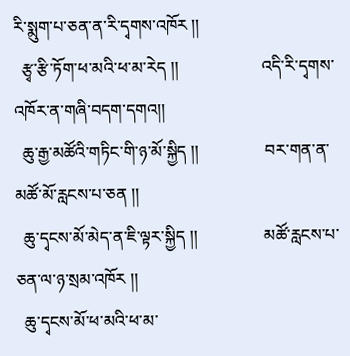རི་སྨུག་པ་ཅན་ན་རི་དྭགས་འཁོར །།
  རྩྭ་རྩི་ཏོག་ཕ་མའི་ཕ་མ་རེད །།                    འདི་རི་དྭགས་འཁོར་ན་གཞི་བདག་དགའ།།
  ཆུ་རྒྱ་མཚོའི་གཏིང་གི་ཉ་མོ་སྐྱིད །།                བར་གན་ན་མཚོ་མོ་རླངས་པ་ཅན །།
  ཆུ་དྭངས་མོ་མེད་ན་ཇི་ལྟར་སྐྱིད །།                མཚོ་རླངས་པ་ཅན་ལ་ཉ་སྲམ་འཁོར །།
  ཆུ་དྭངས་མོ་ཕ་མའི་ཕ་མ་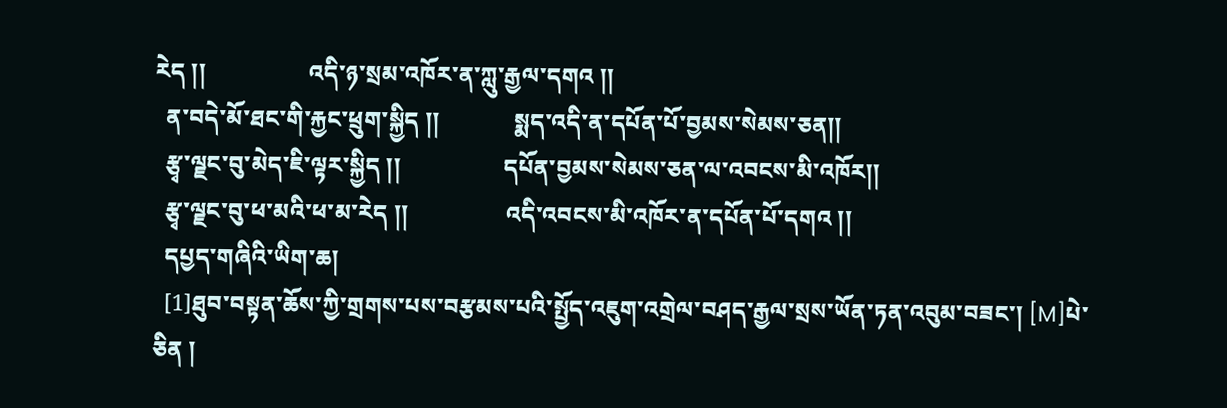རེད །།                  འདི་ཉ་སྲམ་འཁོར་ན་ཀླུ་རྒྱལ་དགའ །།
  ན་བདེ་མོ་ཐང་གི་རྐྱང་ཕྲུག་སྐྱིད །།             སྨད་འདི་ན་དཔོན་པོ་བྱམས་སེམས་ཅན།།
  རྩྭ་ལྗང་བུ་མེད་ཇི་ལྟར་སྐྱིད །།                  དཔོན་བྱམས་སེམས་ཅན་ལ་འབངས་མི་འཁོར།།
  རྩྭ་ལྗང་བུ་ཕ་མའི་ཕ་མ་རེད །།                 འདི་འབངས་མི་འཁོར་ན་དཔོན་པོ་དགའ །།
  དཔྱད་གཞིའི་ཡིག་ཆ།
  [1]ཐུབ་བསྟན་ཆོས་ཀྱི་གྲགས་པས་བརྩམས་པའི་སྤྱོད་འཇུག་འགྲེལ་བཤད་རྒྱལ་སྲས་ཡོན་ཏན་འབུམ་བཟང་། [M]པེ་ཅིན །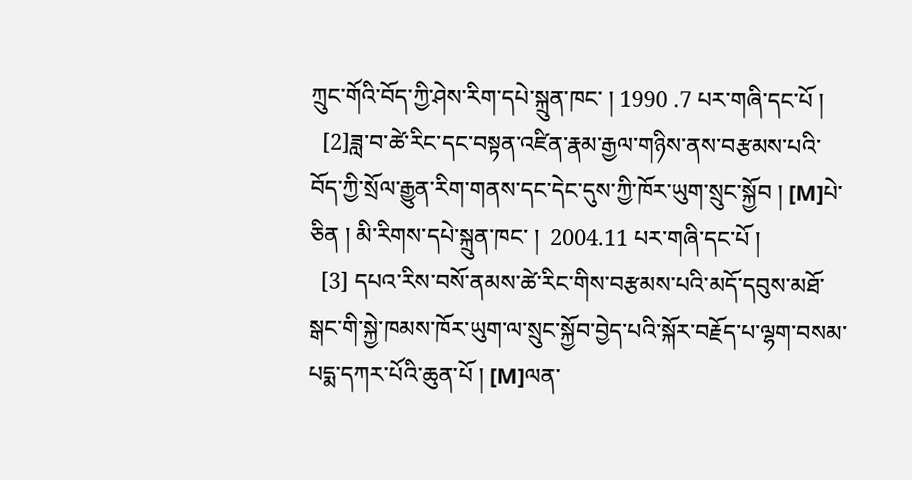ཀྲུང་གོའི་བོད་ཀྱི་ཤེས་རིག་དཔེ་སྐྲུན་ཁང་ ། 1990 .7 པར་གཞི་དང་པོ །
  [2]ཟླ་བ་ཚེ་རིང་དང་བསྟན་འཛིན་རྣམ་རྒྱལ་གཉིས་ནས་བརྩམས་པའི་བོད་ཀྱི་སྲོལ་རྒྱུན་རིག་གནས་དང་དེང་དུས་ཀྱི་ཁོར་ཡུག་སྲུང་སྐྱོབ ། [M]པེ་ཅིན ། མི་རིགས་དཔེ་སྐྲུན་ཁང་ །  2004.11 པར་གཞི་དང་པོ །
  [3] དཔའ་རིས་བསོ་ནམས་ཚེ་རིང་གིས་བརྩམས་པའི་མདོ་དབུས་མཐོ་སྒང་གི་སྐྱེ་ཁམས་ཁོར་ཡུག་ལ་སྲུང་སྐྱོབ་བྱེད་པའི་སྐོར་བརྗོད་པ་ལྷག་བསམ་པདྨ་དཀར་པོའི་ཆུན་པོ ། [M]ལན་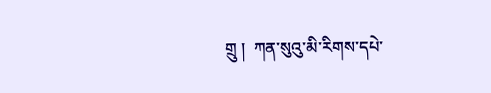གྲུ །  ཀན་སུའུ་མི་རིགས་དཔེ་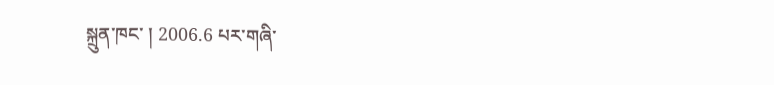སྐྲུན་ཁང་ ། 2006.6 པར་གཞི་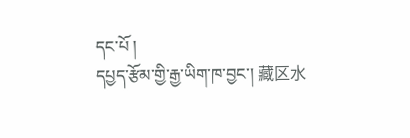དང་པོ །
དཔྱད་རྩོམ་གྱི་རྒྱ་ཡིག་ཁ་བྱང་། 藏区水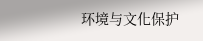环境与文化保护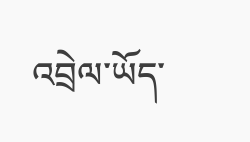འབྲེལ་ཡོད་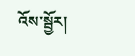འོས་སྦྱོར།